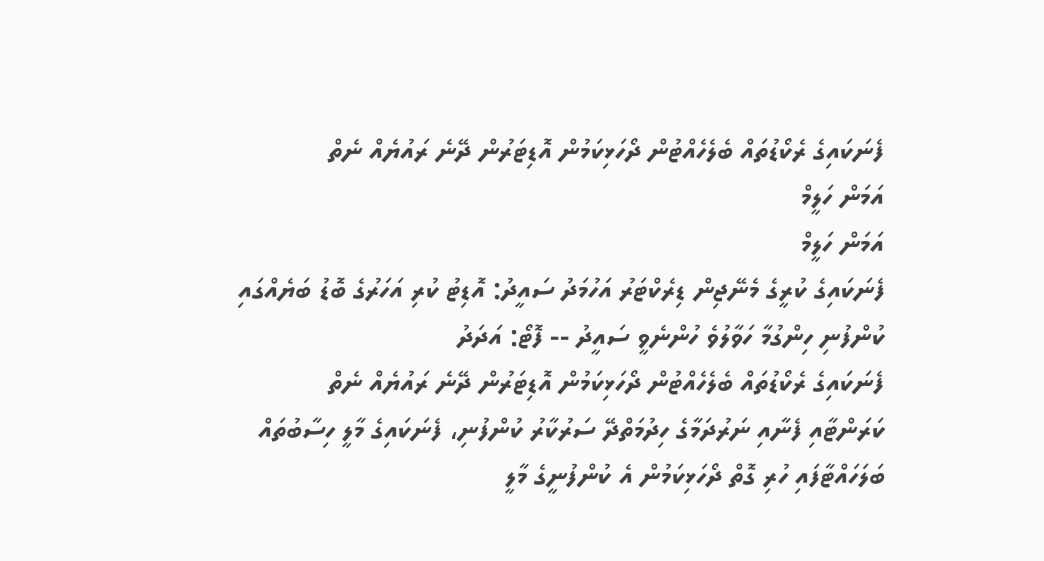ފެނަކައިގެ ރެކޯޑުތައް ބެލެހެއްޓުން ދޯހަޅިކަމުން އޮޑިޓަރުން ދޭނެ ރައުޔެއް ނެތް
އަމަން ހަލީމް
އަމަން ހަލީމް
ފެނަކައިގެ ކުރީގެ މެނޭޖިން ޑިރެކްޓަރު އަހުމަދު ސައީދު: އޮޑިޓު ކުރި އަހަރުގެ ބޮޑު ބަޔެއްގައި ކުންފުނި ހިންގުމާ ހަވާލުވެ ހުންނެވީ ސައީދު -- ފޮޓޯ: އަދަދު
ފެނަކައިގެ ރެކޯޑުތައް ބެލެހެއްޓުން ދޯހަޅިކަމުން އޮޑިޓަރުން ދޭނެ ރައުޔެއް ނެތް
ކަރަންޓާއި ފެނާއި ނަރުދަމާގެ ހިދުމަތްދޭ ސަރުކާރު ކުންފުނި، ފެނަކައިގެ މާލީ ހިސާބުތައް ބަލަހައްޓާފައި ހުރި ގޮތް ދޯހަޅިކަމުން އެ ކުންފުނީގެ މާލީ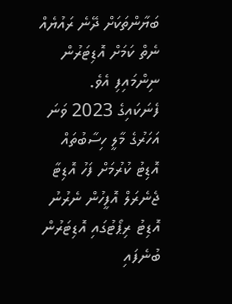ބަޔާންތަކަށް ދޭނެ ރައުޔެއް ނެތް ކަމަށް އޮޑިޓަރުން ނިންމައިފި އެވެ.
ފެނަކައިގެ 2023 ވަނަ އަހަރުގެ މާލީ ހިސާބުތައް އޮޑިޓު ކުރުމަށް ފަހު އޮޑިޓާ ޖެނެރަލް އޮފީހުން ނެރުނު އޮޑިޓު ރިޕޯޓުގައި އޮޑިޓަރުން ބުނެފައި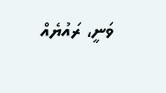ވަނީ، ރައުޔެއް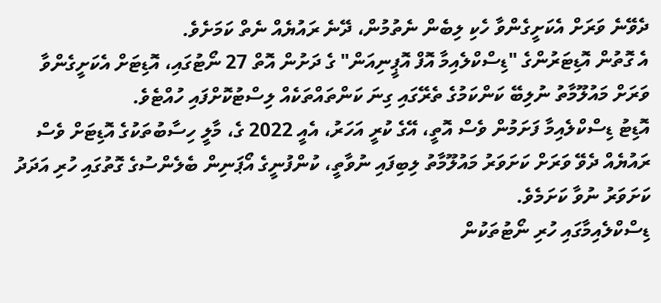ދެވޭނެ ވަރަށް އެކަށީގެންވާ ހެކި ލިބެން ނެތުމުން، ދޭނެ ރައުޔެއް ނެތް ކަމަށެވެ.
އެ ގޮތުން އޮޑިޓަރުންގެ "ޑިސްކްލެއިމާ އޮފް އޮޕީނިއަން" ގެ ދަށުން އޮތް 27 ނޯޓުގައި، އޮޑިޓަށް އެކަށީގެންވާ ވަރަށް މައުލޫމާތު ނުލިބޭ ކަންކަމުގެ ތެރޭގައި ގިނަ ކަންތައްތަކެއް ލިސްޓުކޮށްފައި ހުއްޓެވެ.
އޮޑިޓު ޑިސްކްލެއިމާ ފަށަމުން ވެސް އޮތީ، އޭގެ ކުރީ އަހަރު، އެއީ 2022 ގެ، މާލީ ހިސާބުތަކުގެ އޮޑިޓަށް ވެސް ރައުޔެއް ދެވޭ ވަރަށް ކަށަވަރު މައުލޫމާތު ލިބިފައި ނުވާތީ، ކުންފުނީގެ އޯޕަނިން ބެލެންސުގެ ގޮތުގައި ހުރި އަދަދު ކަށަވަރު ނުވާ ކަށަމެވެ.
ޑިސްކްލެއިމާގައި ހުރި ނޯޓުތަކުން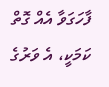ފާހަގަވާ އެއް ގޮތް ކަމަކީ، އެ ވަރުގެ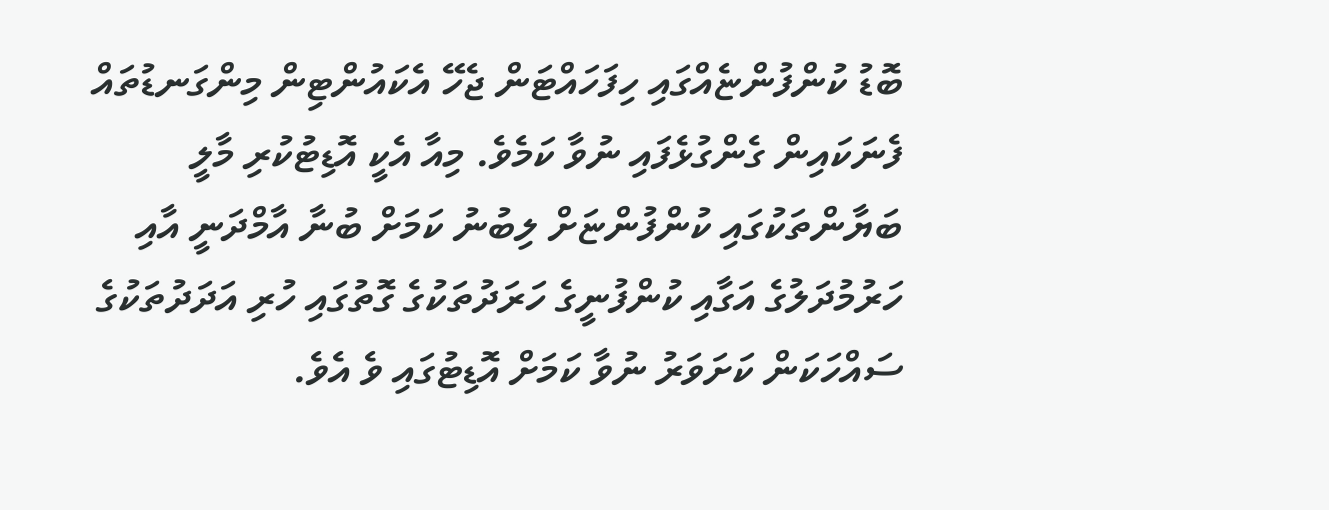ބޮޑު ކުންފުންޏެއްގައި ހިފަހައްޓަން ޖެހޭ އެކައުންޓިން މިންގަނޑުތައް ފެނަކައިން ގެންގުޅެފައި ނުވާ ކަމެވެ. މިއާ އެކީ އޮޑިޓުކުރި މާލީ ބަޔާންތަކުގައި ކުންފުންޏަށް ލިބުނު ކަމަށް ބުނާ އާމްދަނީ އާއި ހަރުމުދަލުގެ އަގާއި ކުންފުނީގެ ހަރަދުތަކުގެ ގޮތުގައި ހުރި އަދަދުތަކުގެ ސައްހަކަން ކަށަވަރު ނުވާ ކަމަށް އޮޑިޓުގައި ވެ އެވެ.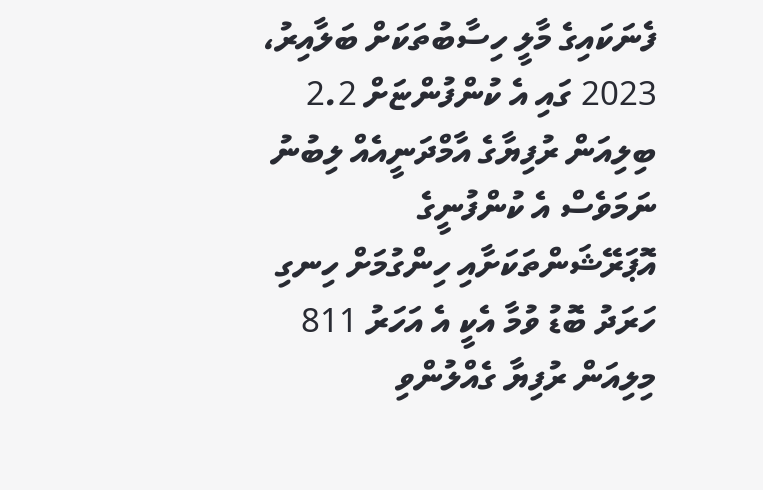ފެނަކައިގެ މާލީ ހިސާބުތަކަށް ބަލާއިރު، 2023 ގައި އެ ކުންފުންޏަށް 2.2 ބިލިއަން ރުފިޔާގެ އާމްދަނީއެއް ލިބުނު ނަމަވެސް އެ ކުންފުނީގެ އޮޕަރޭޝަންތަކަށާއި ހިންގުމަށް ހިނގި ހަރަދު ބޮޑު ވުމާ އެކީ އެ އަހަރު 811 މިލިއަން ރުފިޔާ ގެއްލުންވި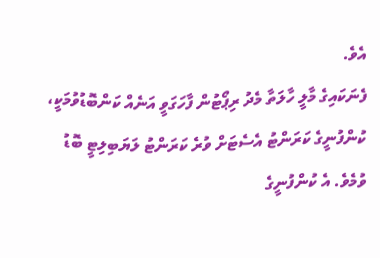އެވެ.
ފެނަކައިގެ މާލީ ހާލަތާ މެދު ރިޕޯޓުން ފާހަގަވީ އަނެއް ކަންބޮޑުވުމަކީ، ކުންފުނީގެ ކަރަންޓު އެސެޓަށް ވުރެ ކަރަންޓު ލަޔަބިލިޓީ ބޮޑު ވުމެވެ. އެ ކުންފުނީގެ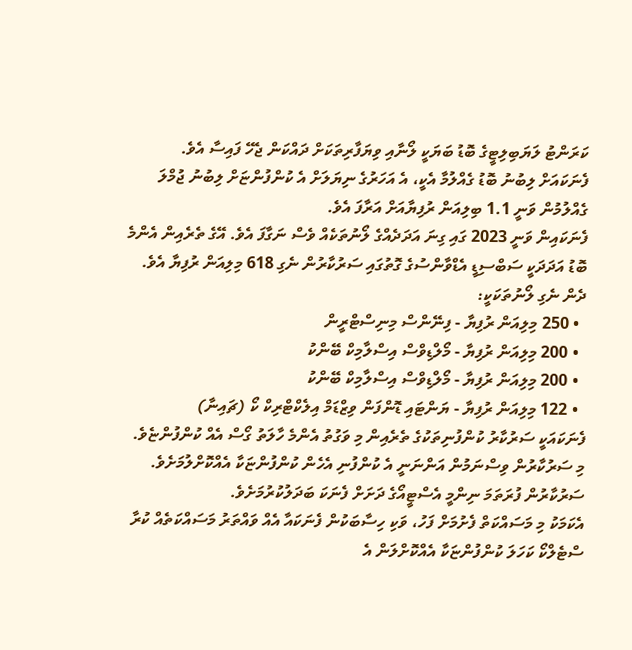ކަރަންޓު ލަޔަބިލިޓީގެ ބޮޑު ބަޔަކީ ލޯނާއި ވިޔަފާރިތަކަށް ދައްކަން ޖެހޭ ފައިސާ އެވެ.
ފެނަކައަށް ލިބުނު ބޮޑު ގެއްލުމާ އެކީ، އެ އަހަރުގެ ނިޔަލަށް އެ ކުންފުންޏަށް ލިބުނު ޖުމްލަ ގެއްލުމުން ވަނީ 1.1 ބިލިއަން ރުފިޔާއަށް އަރާފަ އެވެ.
ފެނަކައިން ވަނީ 2023 ގައި ގިނަ އަދަދެއްގެ ލޯނުތަކެއް ވެސް ނަގާފަ އެވެ. އޭގެ ތެރެއިން އެންމެ ބޮޑު އަދަދަކީ ސަބްސިޑީ އެޑްވާންސުގެ ގޮތުގައި ސަރުކާރުން ނެގި 618 މިލިއަން ރުފިޔާ އެވެ. ދެން ނެގި ލޯނުތަކަކީ:
  • 250 މިލިއަން ރުފިޔާ - ފިނޭންސް މިނިސްޓްރީން
  • 200 މިލިއަން ރުފިޔާ - މޯލްޑިވްސް އިސްލާމިކް ބޭންކު
  • 200 މިލިއަން ރުފިޔާ - މޯލްޑިވްސް އިސްލާމިކް ބޭންކު
  • 122 މިލިއަން ރުފިޔާ - ޔަންޓައި ޑޮންފަން ވިޒްޑަމް އިލެކްޓްރިކް ކޯ (ޗައިނާ)
ފެނަކައަކީ ސަރުކާރު ކުންފުނިތަކުގެ ތެރެއިން މި ވަގުތު އެންމެ ހާލަތު ގޯސް އެއް ކުންފުންޏެވެ. މި ސަރުކާރުން ވިސްނަމުން އަންނަނީ އެ ކުންފުނި އެހެން ކުންފުންޏަކާ އެއްކޮށްލުމަށެވެ. ސަރުކާރުން ފުރަތަމަ ނިންމީ އެސްޓީއޯގެ ދަށަށް ފެނަކަ ބަދަލުކުރުމަށެވެ.
އެކަމަކު މި މަސައްކަތް ފެށުމަށް ފަހު، ވަކި ހިސާބަކުން ފެނަކައާ އެއް ވައްތަރު މަސައްކަތެއް ކުރާ ސްޓެލްކޯ ކަހަލަ ކުންފުންޏަކާ އެއްކޮށްލަން އެ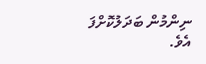ނިންމުން ބަދަލުކޮށްފަ އެވެ.